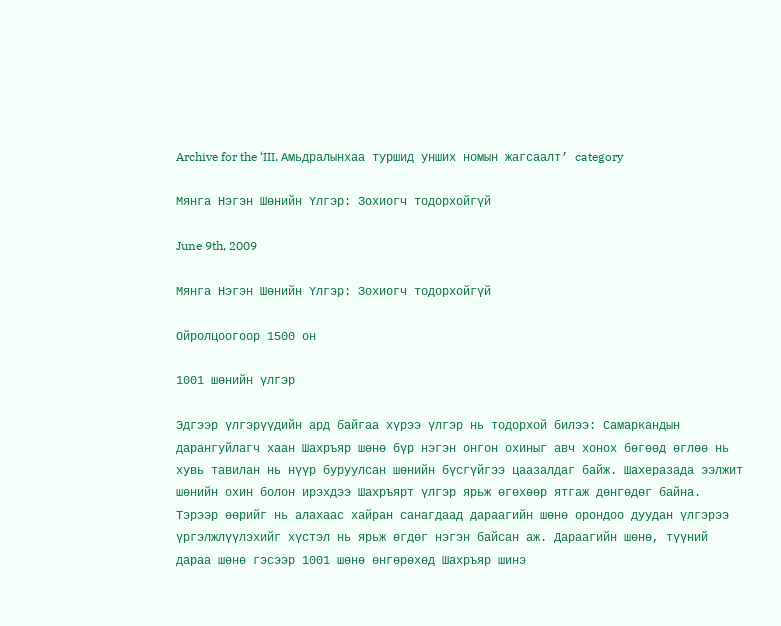Archive for the ‘III. Амьдралынхаа туршид унших номын жагсаалт’ category

Мянга Нэгэн Шөнийн Үлгэр: Зохиогч тодорхойгүй

June 9th, 2009

Мянга Нэгэн Шөнийн Үлгэр: Зохиогч тодорхойгүй

Ойролцоогоор 1500 он

1001 шөнийн үлгэр

Эдгээр үлгэрүүдийн ард байгаа хүрээ үлгэр нь тодорхой билээ: Самаркандын дарангуйлагч хаан Шахръяр шөнө бүр нэгэн онгон охиныг авч хонох бөгөөд өглөө нь хувь тавилан нь нүүр буруулсан шөнийн бүсгүйгээ цаазалдаг байж. Шахеразада ээлжит шөнийн охин болон ирэхдээ Шахръярт үлгэр ярьж өгөхөөр ятгаж дөнгөдөг байна. Тэрээр өөрийг нь алахаас хайран санагдаад дараагийн шөнө орондоо дуудан үлгэрээ үргэлжлүүлэхийг хүстэл нь ярьж өгдөг нэгэн байсан аж. Дараагийн шөнө, түүний дараа шөнө гэсээр 1001 шөнө өнгөрөхөд Шахръяр шинэ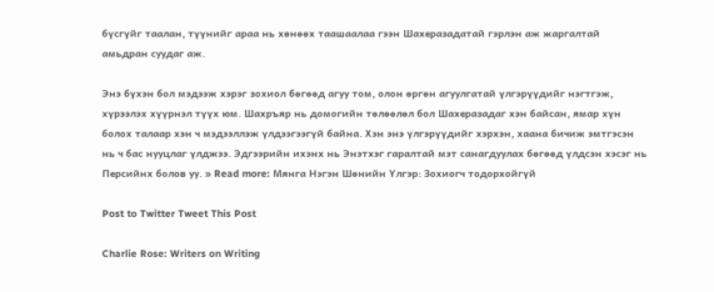бүсгүйг таалан, түүнийг араа нь хөнөөх таашаалаа гээн Шахеразадатай гэрлэн аж жаргалтай амьдран суудаг аж.

Энэ бүхэн бол мэдээж хэрэг зохиол бөгөөд агуу том, олон өргөн агуулгатай үлгэрүүдийг нэгтгэж, хүрээлэх хүүрнэл түүх юм. Шахръяр нь домогийн төлөөлөл бол Шахеразадаг хэн байсан, ямар хүн болох талаар хэн ч мэдээллэж үлдээгээгүй байна. Хэн энэ үлгэрүүдийг хэрхэн, хаана бичиж эмтгэсэн нь ч бас нууцлаг үлджээ. Эдгээрийн ихэнх нь Энэтхэг гаралтай мэт санагдуулах бөгөөд үлдсэн хэсэг нь Персийнх болов уу. » Read more: Мянга Нэгэн Шөнийн Үлгэр: Зохиогч тодорхойгүй

Post to Twitter Tweet This Post

Charlie Rose: Writers on Writing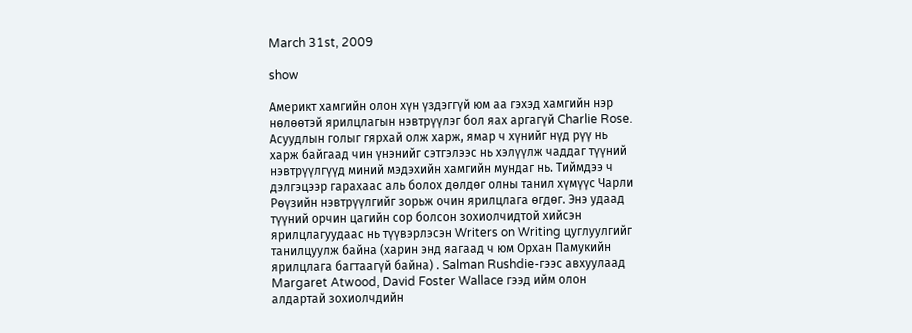March 31st, 2009

show

Америкт хамгийн олон хүн үздэггүй юм аа гэхэд хамгийн нэр нөлөөтэй ярилцлагын нэвтрүүлэг бол яах аргагүй Charlie Rose. Асуудлын голыг гярхай олж харж, ямар ч хүнийг нүд рүү нь харж байгаад чин үнэнийг сэтгэлээс нь хэлүүлж чаддаг түүний нэвтрүүлгүүд миний мэдэхийн хамгийн мундаг нь. Тиймдээ ч дэлгэцээр гарахаас аль болох дөлдөг олны танил хүмүүс Чарли Рөүзийн нэвтрүүлгийг зорьж очин ярилцлага өгдөг. Энэ удаад түүний орчин цагийн сор болсон зохиолчидтой хийсэн ярилцлагуудаас нь түүвэрлэсэн Writers on Writing цуглуулгийг танилцуулж байна (харин энд яагаад ч юм Орхан Памукийн ярилцлага багтаагүй байна) . Salman Rushdie-гээс авхуулаад Margaret Atwood, David Foster Wallace гээд ийм олон алдартай зохиолчдийн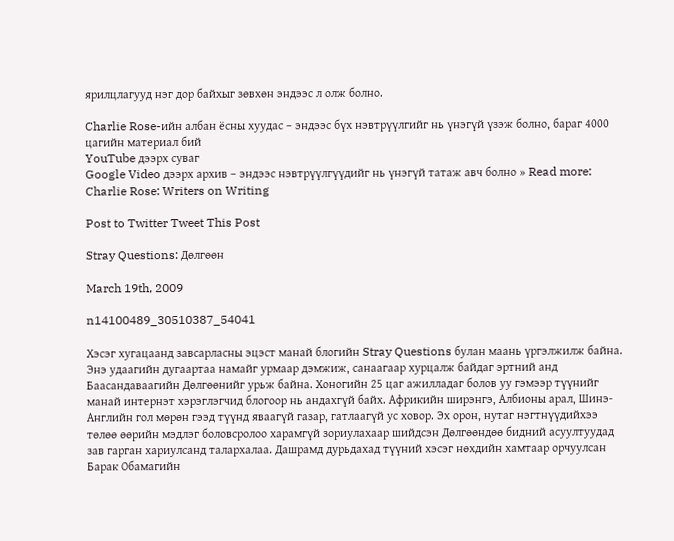ярилцлагууд нэг дор байхыг зөвхөн эндээс л олж болно.

Charlie Rose-ийн албан ёсны хуудас – эндээс бүх нэвтрүүлгийг нь үнэгүй үзэж болно, бараг 4000 цагийн материал бий
YouTube дээрх суваг
Google Video дээрх архив – эндээс нэвтрүүлгүүдийг нь үнэгүй татаж авч болно » Read more: Charlie Rose: Writers on Writing

Post to Twitter Tweet This Post

Stray Questions: Дөлгөөн

March 19th, 2009

n14100489_30510387_54041

Хэсэг хугацаанд завсарласны эцэст манай блогийн Stray Questions булан маань үргэлжилж байна. Энэ удаагийн дугаартаа намайг урмаар дэмжиж, санаагаар хурцалж байдаг эртний анд Баасандаваагийн Дөлгөөнийг урьж байна. Хоногийн 25 цаг ажилладаг болов уу гэмээр түүнийг манай интернэт хэрэглэгчид блогоор нь андахгүй байх. Африкийн ширэнгэ, Албионы арал, Шинэ-Английн гол мөрөн гээд түүнд яваагүй газар, гатлаагүй ус ховор. Эх орон, нутаг нэгтнүүдийхээ төлөө өөрийн мэдлэг боловсролоо харамгүй зориулахаар шийдсэн Дөлгөөндөө бидний асуултуудад зав гарган хариулсанд талархалаа. Дашрамд дурьдахад түүний хэсэг нөхдийн хамтаар орчуулсан Барак Обамагийн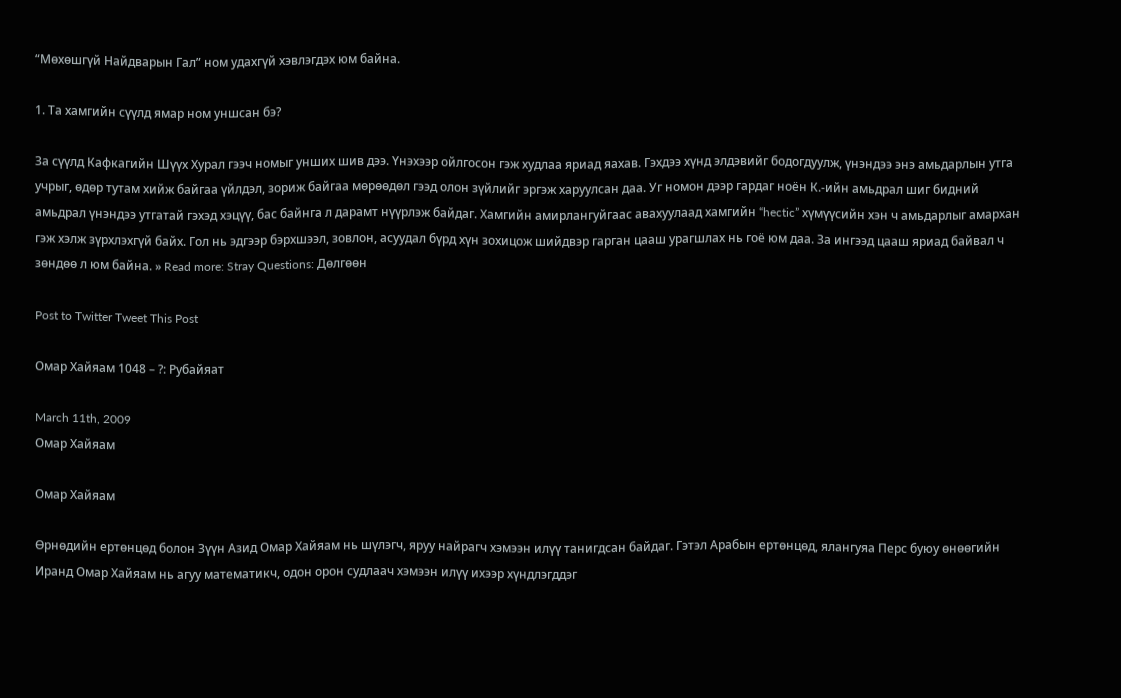“Мөхөшгүй Найдварын Гал” ном удахгүй хэвлэгдэх юм байна.

1. Та хамгийн сүүлд ямар ном уншсан бэ?

За сүүлд Кафкагийн Шүүх Хурал гээч номыг унших шив дээ. Үнэхээр ойлгосон гэж худлаа яриад яахав. Гэхдээ хүнд элдэвийг бодогдуулж, үнэндээ энэ амьдарлын утга учрыг, өдөр тутам хийж байгаа үйлдэл, зориж байгаа мөрөөдөл гээд олон зүйлийг эргэж харуулсан даа. Уг номон дээр гардаг ноён К.-ийн амьдрал шиг бидний амьдрал үнэндээ утгатай гэхэд хэцүү, бас байнга л дарамт нүүрлэж байдаг. Хамгийн амирлангуйгаас авахуулаад хамгийн “hectic” хүмүүсийн хэн ч амьдарлыг амархан гэж хэлж зүрхлэхгүй байх. Гол нь эдгээр бэрхшээл, зовлон, асуудал бүрд хүн зохицож шийдвэр гарган цааш урагшлах нь гоё юм даа. За ингээд цааш яриад байвал ч зөндөө л юм байна. » Read more: Stray Questions: Дөлгөөн

Post to Twitter Tweet This Post

Омар Хайяам 1048 – ?: Рубайяат

March 11th, 2009
Омар Хайяам

Омар Хайяам

Өрнөдийн ертөнцөд болон Зүүн Азид Омар Хайяам нь шүлэгч, яруу найрагч хэмээн илүү танигдсан байдаг. Гэтэл Арабын ертөнцөд, ялангуяа Перс буюу өнөөгийн Иранд Омар Хайяам нь агуу математикч, одон орон судлаач хэмээн илүү ихээр хүндлэгддэг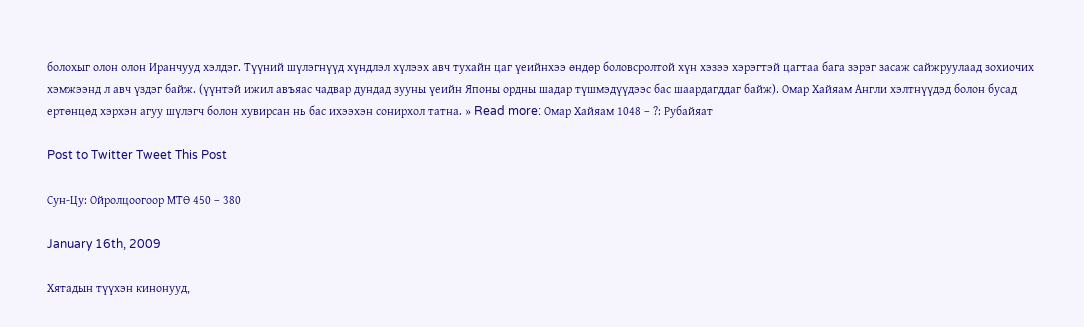болохыг олон олон Иранчууд хэлдэг. Түүний шүлэгнүүд хүндлэл хүлээх авч тухайн цаг үеийнхээ өндөр боловсролтой хүн хэзээ хэрэгтэй цагтаа бага зэрэг засаж сайжруулаад зохиочих хэмжээнд л авч үздэг байж. (үүнтэй ижил авъяас чадвар дундад зууны үеийн Японы ордны шадар түшмэдүүдээс бас шаардагддаг байж). Омар Хайяам Англи хэлтнүүдэд болон бусад ертөнцөд хэрхэн агуу шүлэгч болон хувирсан нь бас ихээхэн сонирхол татна. » Read more: Омар Хайяам 1048 – ?: Рубайяат

Post to Twitter Tweet This Post

Сун-Цу: Ойролцоогоор МТӨ 450 – 380

January 16th, 2009

Хятадын түүхэн кинонууд,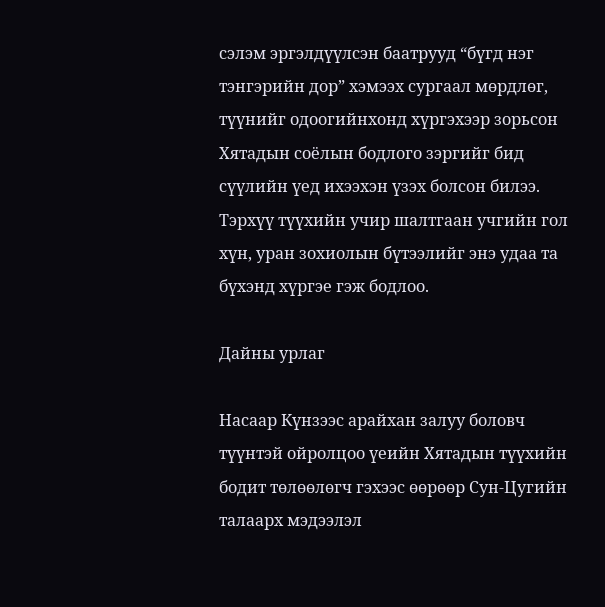сэлэм эргэлдүүлсэн баатрууд “бүгд нэг тэнгэрийн дор” хэмээх сургаал мөрдлөг, түүнийг одоогийнхонд хүргэхээр зорьсон Хятадын соёлын бодлого зэргийг бид сүүлийн үед ихээхэн үзэх болсон билээ. Тэрхүү түүхийн учир шалтгаан учгийн гол хүн, уран зохиолын бүтээлийг энэ удаа та бүхэнд хүргэе гэж бодлоо.

Дайны урлаг

Насаар Күнзээс арайхан залуу боловч түүнтэй ойролцоо үеийн Хятадын түүхийн бодит төлөөлөгч гэхээс өөрөөр Сун-Цугийн талаарх мэдээлэл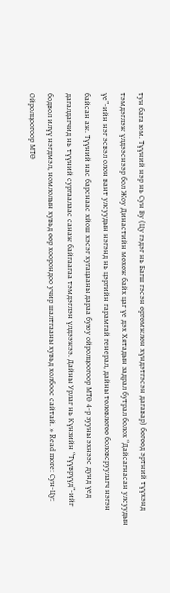тун бага юм. Түүний нэр нь Сун Ву (Цу гэдэг нь Багш гэсэн өргөмжлөн хүндэтгэсэн дагавар) бөгөөд эртний түүхэнд тэмдэглэж үлдээснээр бол Жоу Династийн мөхөж байх цаг үе дэх Хятадын задрал бутрал болох “Дайсагнасан улсуудын үе”-ийн нэг эсвэл олон вант улсуудын нэгэнд нь цэргийн гарамгай генерал, дайны төлөвлөгөө боловсруулагч нэгэн байсан аж. Түүний нас барснаас хйош хэсэг хугацааны дараа буюу ойролцоогоор МТӨ 4-р зууны эхнээс дунд үед дагалдагчид нь түүний сургаалаас санаж байгаагаа тэмдэглэн үлдээжээ. Дайны Урлаг нь Күнзийн “Түүврүүд”-ийг бодвол илүү нэгдмэл, номлолын хувьд өөр хоорондоо учир шалтгааны хувьд холбоос сайтай. » Read more: Сун-Цу: Ойролцоогоор МТӨ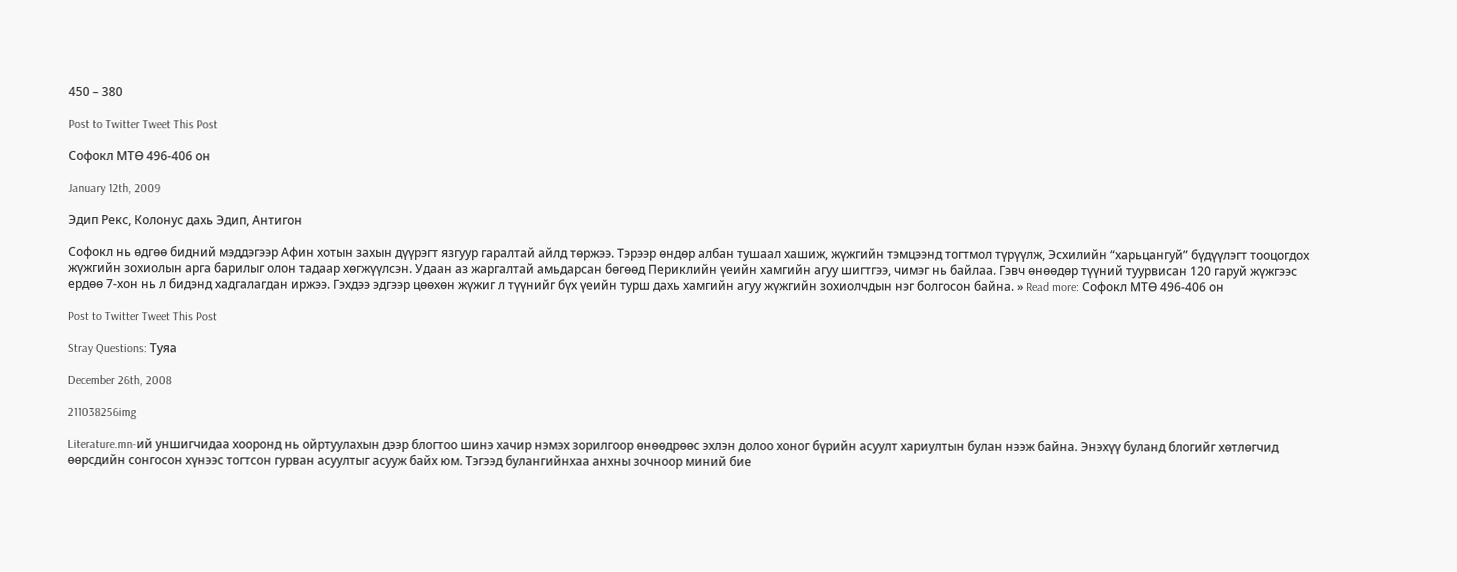450 – 380

Post to Twitter Tweet This Post

Софокл МТӨ 496-406 он

January 12th, 2009

Эдип Рекс, Колонус дахь Эдип, Антигон

Софокл нь өдгөө бидний мэддэгээр Афин хотын захын дүүрэгт язгуур гаралтай айлд төржээ. Тэрээр өндөр албан тушаал хашиж, жүжгийн тэмцээнд тогтмол түрүүлж, Эсхилийн “харьцангуй” бүдүүлэгт тооцогдох жүжгийн зохиолын арга барилыг олон тадаар хөгжүүлсэн. Удаан аз жаргалтай амьдарсан бөгөөд Периклийн үеийн хамгийн агуу шигтгээ, чимэг нь байлаа. Гэвч өнөөдөр түүний туурвисан 120 гаруй жүжгээс ердөө 7-хон нь л бидэнд хадгалагдан иржээ. Гэхдээ эдгээр цөөхөн жүжиг л түүнийг бүх үеийн турш дахь хамгийн агуу жүжгийн зохиолчдын нэг болгосон байна. » Read more: Софокл МТӨ 496-406 он

Post to Twitter Tweet This Post

Stray Questions: Туяа

December 26th, 2008

211038256img

Literature.mn-ий уншигчидаа хооронд нь ойртуулахын дээр блогтоо шинэ хачир нэмэх зорилгоор өнөөдрөөс эхлэн долоо хоног бүрийн асуулт хариултын булан нээж байна. Энэхүү буланд блогийг хөтлөгчид өөрсдийн сонгосон хүнээс тогтсон гурван асуултыг асууж байх юм. Тэгээд булангийнхаа анхны зочноор миний бие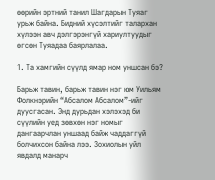өөрийн эртний танил Шагдарын Туяаг урьж байна. Бидний хүсэлтийг талархан хүлээн авч дэлгэрэнгүй хариултуудыг өгсөн Туяадаа баярлалаа.

1. Та хамгийн сүүлд ямар ном уншсан бэ?

Барьж тавин, барьж тавин нэг юм Уильям Фолкнэрийн “Абсалом Абсалом”-ийг дуусгасан. Энд дурьдан хэлэхэд би сүүлийн уед зөвхөн нэг номыг дангаарчлан уншаад байж чаддаггүй болчихсон байна лээ. Зохиолын уйл явдалд манарч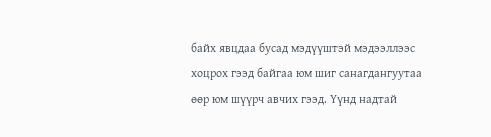байх явцдаа бусад мэдүүштэй мэдээллээс хоцрох гээд байгаа юм шиг санагдангуутаа өөр юм шүүрч авчих гээд. Үүнд надтай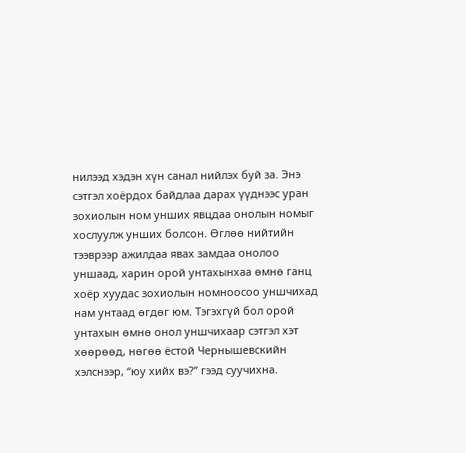нилээд хэдэн хүн санал нийлэх буй за. Энэ сэтгэл хоёрдох байдлаа дарах үүднээс уран зохиолын ном унших явцдаа онолын номыг хослуулж унших болсон. Өглөө нийтийн тээврээр ажилдаа явах замдаа онолоо уншаад, харин орой унтахынхаа өмнө ганц хоёр хуудас зохиолын номноосоо уншчихад нам унтаад өгдөг юм. Тэгэхгүй бол орой унтахын өмнө онол уншчихаар сэтгэл хэт хөөрөөд, нөгөө ёстой Чернышевскийн хэлснээр, “юу хийх вэ?” гээд суучихна.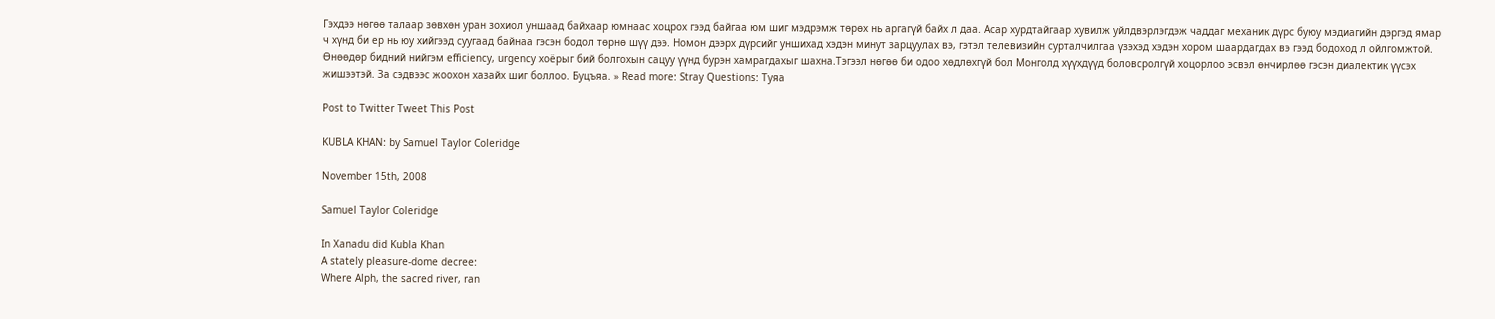Гэхдээ нөгөө талаар зөвхөн уран зохиол уншаад байхаар юмнаас хоцрох гээд байгаа юм шиг мэдрэмж төрөх нь аргагүй байх л даа. Асар хурдтайгаар хувилж уйлдвэрлэгдэж чаддаг механик дүрс буюу мэдиагийн дэргэд ямар ч хүнд би ер нь юy хийгээд суугаад байнаа гэсэн бодол төрнө шүү дээ. Номон дээрх дүрсийг уншихад хэдэн минут зарцуулах вэ, гэтэл телевизийн сурталчилгаа үзэхэд хэдэн хором шаардагдах вэ гээд бодоход л ойлгомжтой. Өнөөдөр бидний нийгэм efficiency, urgency хоёрыг бий болгохын сацуу үүнд бурэн хамрагдахыг шахна.Тэгээл нөгөө би одоо хөдлөхгүй бол Монголд хүүхдүүд боловcролгүй хоцорлоо эсвэл өнчирлөө гэсэн диалектик үүсэх жишээтэй. За сэдвээс жоохон хазайх шиг боллоо. Буцъяа. » Read more: Stray Questions: Туяа

Post to Twitter Tweet This Post

KUBLA KHAN: by Samuel Taylor Coleridge

November 15th, 2008

Samuel Taylor Coleridge

In Xanadu did Kubla Khan
A stately pleasure-dome decree:
Where Alph, the sacred river, ran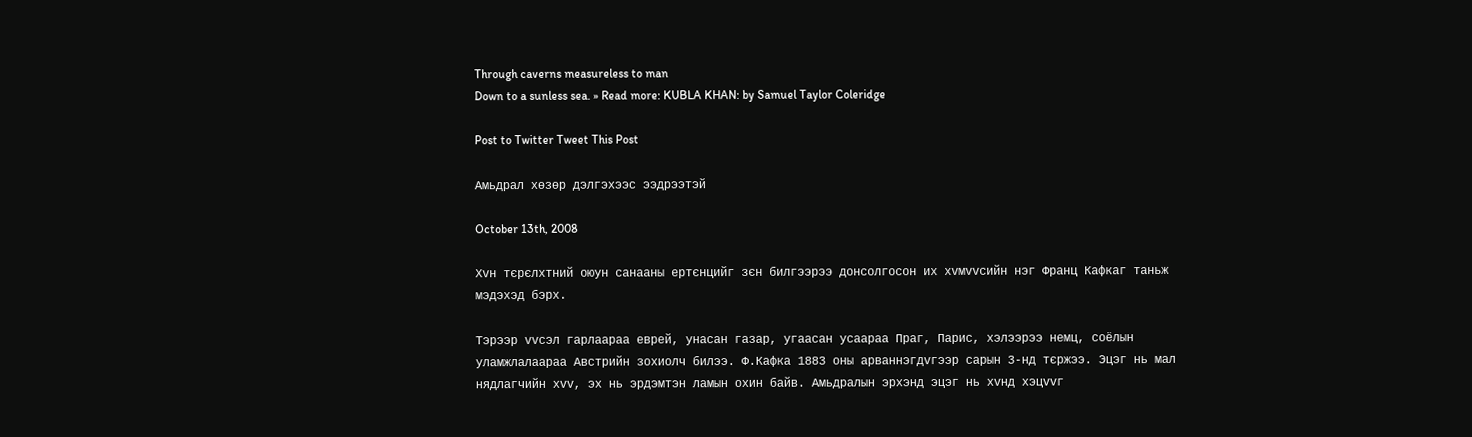Through caverns measureless to man
Down to a sunless sea. » Read more: KUBLA KHAN: by Samuel Taylor Coleridge

Post to Twitter Tweet This Post

Амьдрал хөзөр дэлгэхээс ээдрээтэй

October 13th, 2008

Хvн тєрєлхтний оюун санааны ертєнцийг зєн билгээрээ донсолгосон их хvмvvсийн нэг Франц Кафкаг таньж мэдэхэд бэрх.

Тэрээр vvсэл гарлаараа еврей, унасан газар, угаасан усаараа Праг, Парис, хэлээрээ немц, соёлын уламжлалаараа Австрийн зохиолч билээ. Ф.Кафка 1883 оны арваннэгдvгээр сарын 3-нд тєржээ. Эцэг нь мал нядлагчийн хvv, эх нь эрдэмтэн ламын охин байв. Амьдралын эрхэнд эцэг нь хvнд хэцvvг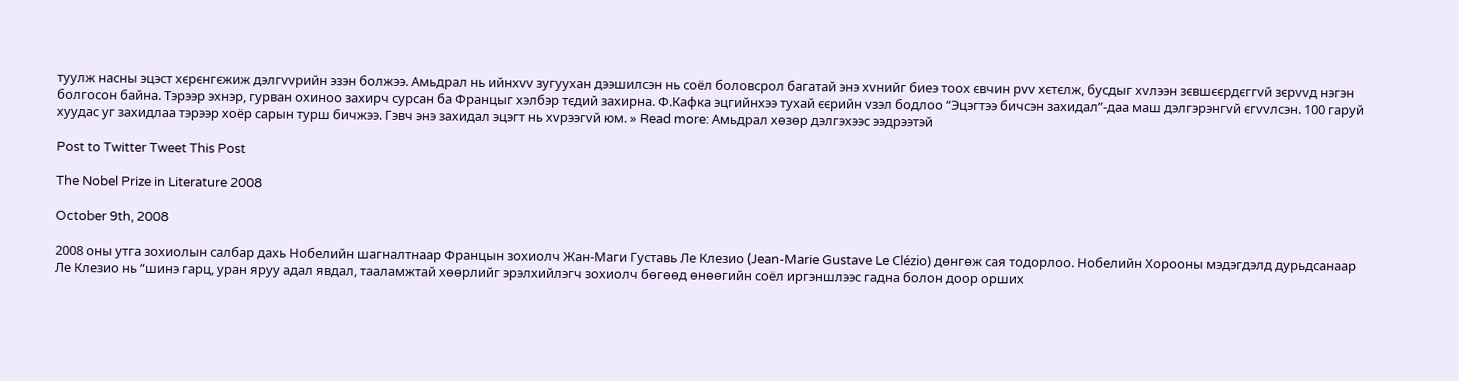туулж насны эцэст хєрєнгєжиж дэлгvvрийн эзэн болжээ. Амьдрал нь ийнхvv зугуухан дээшилсэн нь соёл боловсрол багатай энэ хvнийг биеэ тоох євчин рvv хєтєлж, бусдыг хvлээн зєвшєєрдєггvй зєрvvд нэгэн болгосон байна. Тэрээр эхнэр, гурван охиноо захирч сурсан ба Францыг хэлбэр тєдий захирна. Ф.Кафка эцгийнхээ тухай єєрийн vзэл бодлоо “Эцэгтээ бичсэн захидал”-даа маш дэлгэрэнгvй єгvvлсэн. 100 гаруй хуудас уг захидлаа тэрээр хоёр сарын турш бичжээ. Гэвч энэ захидал эцэгт нь хvрээгvй юм. » Read more: Амьдрал хөзөр дэлгэхээс ээдрээтэй

Post to Twitter Tweet This Post

The Nobel Prize in Literature 2008

October 9th, 2008

2008 оны утга зохиолын салбар дахь Нобелийн шагналтнаар Францын зохиолч Жан-Маги Густавь Ле Клезио (Jean-Marie Gustave Le Clézio) дөнгөж сая тодорлоо. Нобелийн Хорооны мэдэгдэлд дурьдсанаар Ле Клезио нь “шинэ гарц, уран яруу адал явдал, тааламжтай хөөрлийг эрэлхийлэгч зохиолч бөгөөд өнөөгийн соёл иргэншлээс гадна болон доор орших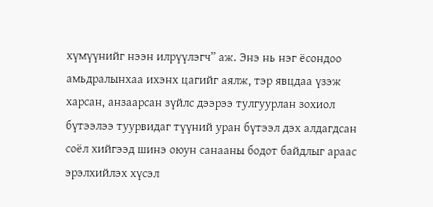хүмүүнийг нээн илрүүлэгч” аж. Энэ нь нэг ёсондоо амьдралынхаа ихэнх цагийг аялж, тэр явцдаа үзэж харсан, анзаарсан зүйлс дээрээ тулгуурлан зохиол бүтээлээ туурвидаг түүний уран бүтээл дэх алдагдсан соёл хийгээд шинэ оюун санааны бодот байдлыг араас эрэлхийлэх хүсэл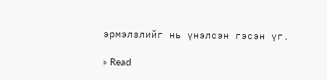эрмэлзлийг нь үнэлсэн гэсэн үг.

» Read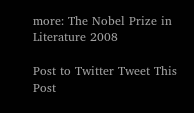more: The Nobel Prize in Literature 2008

Post to Twitter Tweet This Post